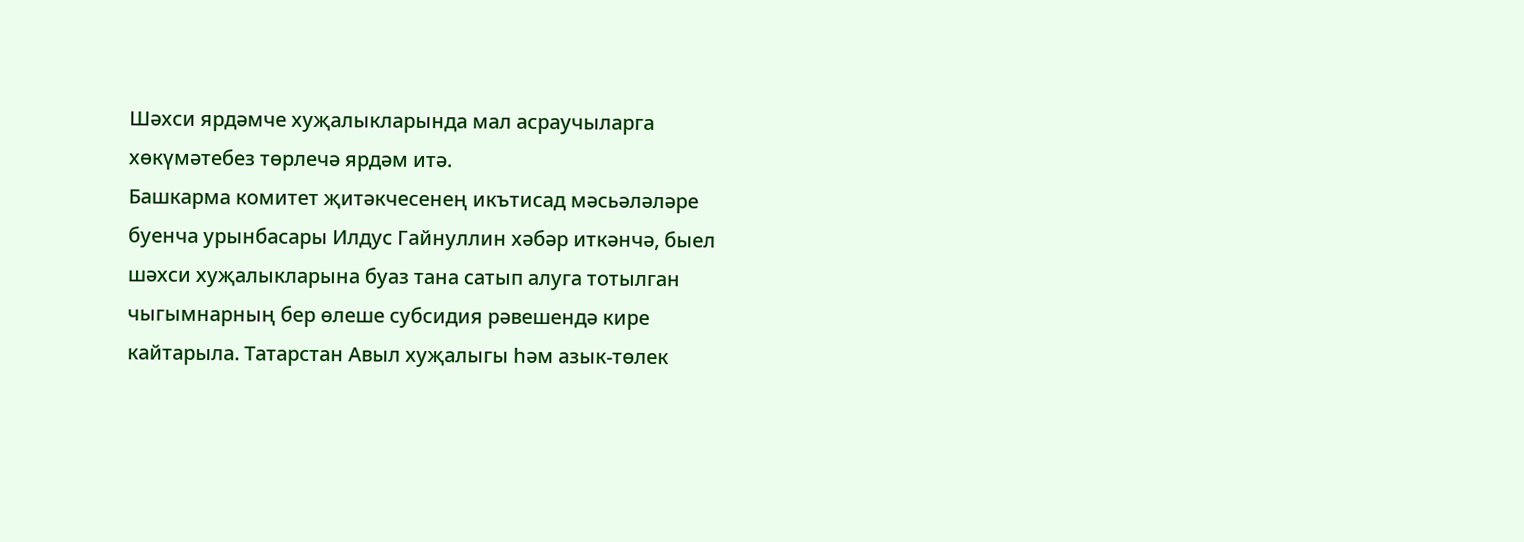Шәхси ярдәмче хуҗалыкларында мал асраучыларга хөкүмәтебез төрлечә ярдәм итә.
Башкарма комитет җитәкчесенең икътисад мәсьәләләре буенча урынбасары Илдус Гайнуллин хәбәр иткәнчә, быел шәхси хуҗалыкларына буаз тана сатып алуга тотылган чыгымнарның бер өлеше субсидия рәвешендә кире кайтарыла. Татарстан Авыл хуҗалыгы һәм азык-төлек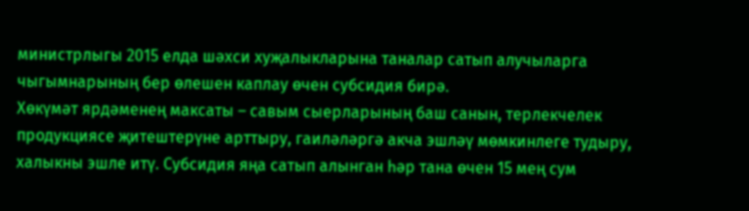министрлыгы 2015 елда шәхси хуҗалыкларына таналар сатып алучыларга чыгымнарының бер өлешен каплау өчен субсидия бирә.
Хөкүмәт ярдәменең максаты – савым сыерларының баш санын, терлекчелек продукциясе җитештерүне арттыру, гаиләләргә акча эшләү мөмкинлеге тудыру, халыкны эшле итү. Субсидия яңа сатып алынган һәр тана өчен 15 мең сум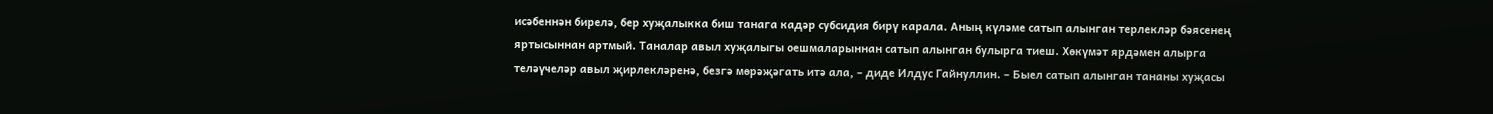исәбеннән бирелә, бер хуҗалыкка биш танага кадәр субсидия бирү карала. Аның күләме сатып алынган терлекләр бәясенең яртысыннан артмый. Таналар авыл хуҗалыгы оешмаларыннан сатып алынган булырга тиеш. Хөкүмәт ярдәмен алырга теләүчеләр авыл җирлекләренә, безгә мөрәҗәгать итә ала, – диде Илдус Гайнуллин. – Быел сатып алынган тананы хуҗасы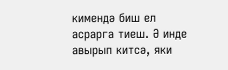кимендә биш ел асрарга тиеш. Ә инде авырып китсә, яки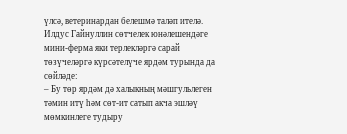үлсә, ветеринардан белешмә таләп ителә.
Илдус Гайнуллин сөтчелек юнәлешендәге мини-ферма яки терлекләргә сарай төзүчеләргә күрсәтелүче ярдәм турында да сөйләде:
– Бу төр ярдәм дә халыкның мәшгульлеген тәмин итү һәм сөт-ит сатып акча эшләү мөмкинлеге тудыру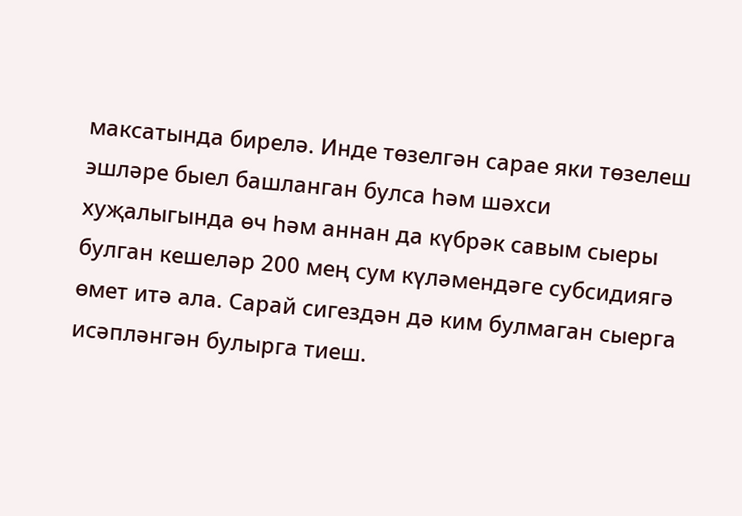максатында бирелә. Инде төзелгән сарае яки төзелеш эшләре быел башланган булса һәм шәхси хуҗалыгында өч һәм аннан да күбрәк савым сыеры булган кешеләр 200 мең сум күләмендәге субсидиягә өмет итә ала. Сарай сигездән дә ким булмаган сыерга исәпләнгән булырга тиеш.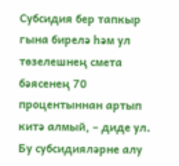Субсидия бер тапкыр гына бирелә һәм ул төзелешнең смета бәясенең 70 процентыннан артып китә алмый, – диде ул.
Бу субсидияләрне алу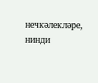нечкәлекләре, нинди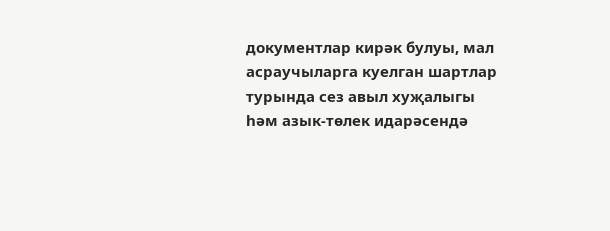документлар кирәк булуы, мал асраучыларга куелган шартлар турында сез авыл хуҗалыгы һәм азык-төлек идарәсендә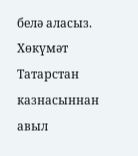белә аласыз. Хөкүмәт Татарстан казнасыннан авыл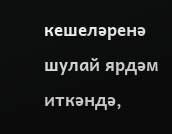кешеләренә шулай ярдәм иткәндә,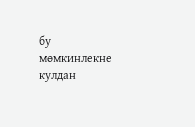бу мөмкинлекне кулдан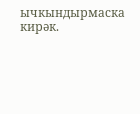ычкындырмаска кирәк.